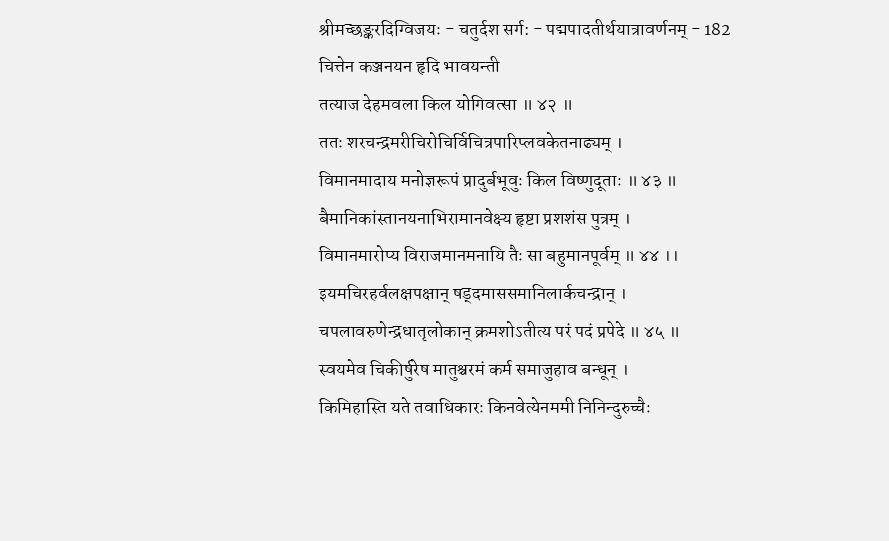श्रीमच्छङ्करदिग्विजयः - चतुर्दश सर्ग: - पद्मपादतीर्थयात्रावर्णनम् - 182
चित्तेन कञ्जनयन हृदि भावयन्ती
तत्याज देहमवला किल योगिवत्सा ॥ ४२ ॥
ततः शरचन्द्रमरीचिरोचिर्विचित्रपारिप्लवकेतनाढ्यम् ।
विमानमादाय मनोज्ञरूपं प्रादुर्बभूवुः किल विष्णुदूताः ॥ ४३ ॥
बैमानिकांस्तानयनाभिरामानवेक्ष्य हृष्टा प्रशशंस पुत्रम् ।
विमानमारोप्य विराजमानमनायि तैः सा बहुमानपूर्वम् ॥ ४४ ।।
इयमचिरहर्वलक्षपक्षान् षड्दमाससमानिलार्कचन्द्रान् ।
चपलावरुणेन्द्रधातृलोकान् क्रमशोऽतीत्य परं पदं प्रपेदे ॥ ४५ ॥
स्वयमेव चिकीर्षुरेष मातुश्चरमं कर्म समाजुहाव बन्धून् ।
किमिहास्ति यते तवाधिकारः किनवेत्येनममी निनिन्दुरुच्चैः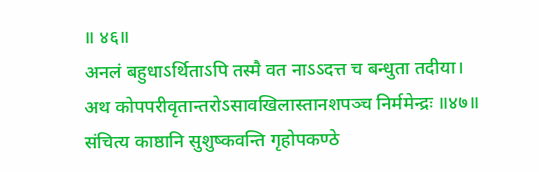॥ ४६॥
अनलं बहुधाऽर्थिताऽपि तस्मै वत नाऽऽदत्त च बन्धुता तदीया।
अथ कोपपरीवृतान्तरोऽसावखिलास्तानशपञ्च निर्ममेन्द्रः ॥४७॥
संचित्य काष्ठानि सुशुष्कवन्ति गृहोपकण्ठे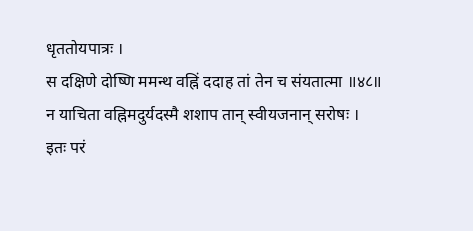धृततोयपात्रः ।
स दक्षिणे दोष्णि ममन्थ वह्निं ददाह तां तेन च संयतात्मा ॥४८॥
न याचिता वह्निमदुर्यदस्मै शशाप तान् स्वीयजनान् सरोषः ।
इतः परं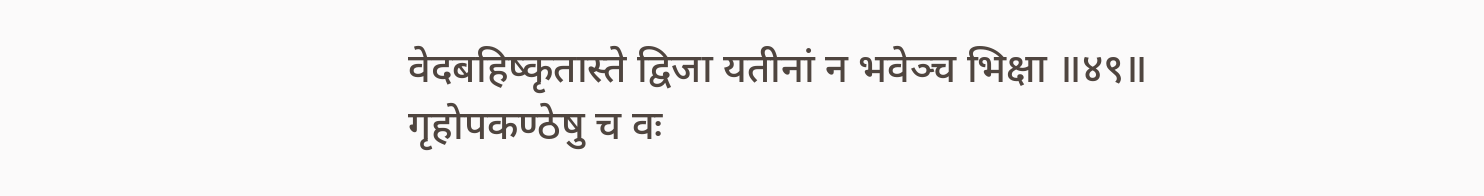वेदबहिष्कृतास्ते द्विजा यतीनां न भवेञ्च भिक्षा ॥४९॥
गृहोपकण्ठेषु च वः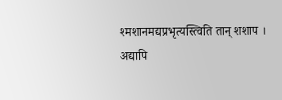श्मशानमद्यप्रभृत्यस्त्विति तान् शशाप ।
अद्यापि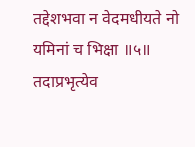तद्देशभवा न वेदमधीयते नो यमिनां च भिक्षा ॥५॥
तदाप्रभृत्येव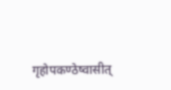गृहोपकण्ठेष्वासीत्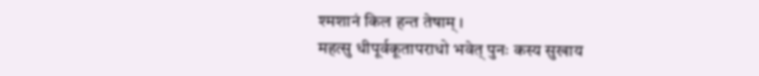श्मशानं किल हन्त तेषाम् ।
महत्सु धीपूर्वकूतापराधो भवेत् पुनः कस्य सुखाय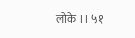लोके ।। ५१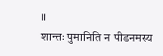॥
शान्तः पुमानिति न पीडनमस्य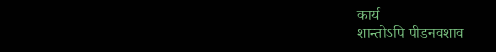कार्य
शान्तोऽपि पीडनवशाव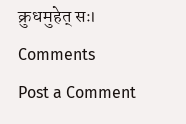क्रुधमुहेत् सः।
Comments
Post a Comment